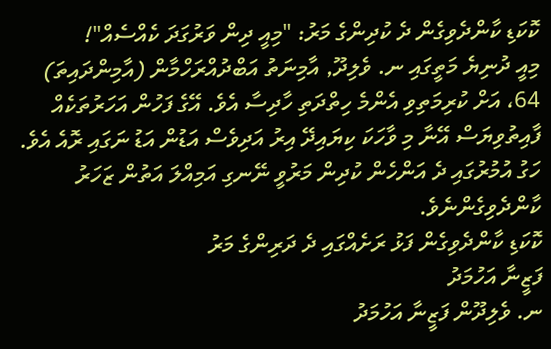ކޮކަޑި ކާންދެވިގެން ދެ ކުދިންގެ މަރު: "މިއީ ދިން ވަރުގަދަ ކެއްސެއް"!
މިއީ ދުނިޔެ މަތީގައި ނ. ވެލިދޫ, އާމިނަތު އަބްދުއްރަހްމާން (އާމިންދައިތަ) 64، އަށް ކުރިމަތިވި އެންމެ ހިތްދަތި ހާދިސާ އެވެ. އޭގެ ފަހުން އަހަރުތަކެއް ފާއިތުވިޔަސް އޭނާ މި ވާހަކަ ކިޔައިދޭ އިރު އަދިވެސް އަޑުން އަޑު ނަގައި ރޮއެ އެވެ. ހަގު އުމުރުގައި ދެ އަންހެން ކުދިން މަރުވީ ނޭނގި އަމިއްލަ އަތުން ޒަހަރު ކާންދެވިގެންނެވެ.
ކޮކަޑި ކާންދެވިގެން ފަޅު ރަށެއްގައި ދެ ދަރިންގެ މަރު
ފަޒީނާ އަހުމަދު
ނ. ވެލިދޫން ފަޒީނާ އަހުމަދު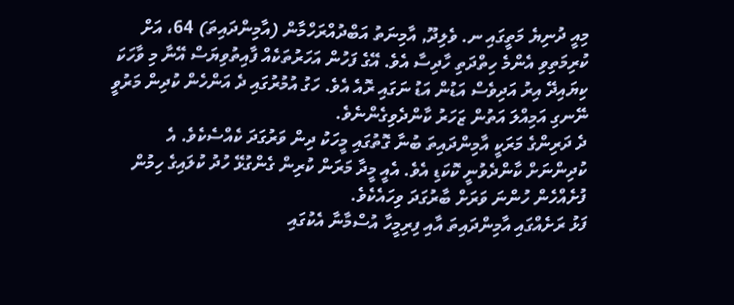މިއީ ދުނިޔެ މަތީގައި ނ. ވެލިދޫ, އާމިނަތު އަބްދުއްރަހްމާން (އާމިންދައިތަ) 64، އަށް ކުރިމަތިވި އެންމެ ހިތްދަތި ހާދިސާ އެވެ. އޭގެ ފަހުން އަހަރުތަކެއް ފާއިތުވިޔަސް އޭނާ މި ވާހަކަ ކިޔައިދޭ އިރު އަދިވެސް އަޑުން އަޑު ނަގައި ރޮއެ އެވެ. ހަގު އުމުރުގައި ދެ އަންހެން ކުދިން މަރުވީ ނޭނގި އަމިއްލަ އަތުން ޒަހަރު ކާންދެވިގެންނެވެ.
ދެ ދަރިންގެ މަރަކީ އާމިންދައިތަ ބުނާ ގޮތުގައި މީހަކު ދިން ވަރުގަދަ ކެއްސެކެވެ. އެ ކުދިންނަށް ކާންދެވުނީ ކޮކަޑި އެވެ. އެއީ މީދާ މަރަން ކުރިން ގެންގުޅޭ ހުދު ކުލައިގެ ހިމުން ފުށެއްހެން ހުންނަ ވަރަށް ބާރުގަދަ ވިހައެކެވެ.
ފަޅު ރަށެއްގައި އާމިންދައިތަ އާއި ފިރިމީހާ އުސްމާނާ އެކުގައި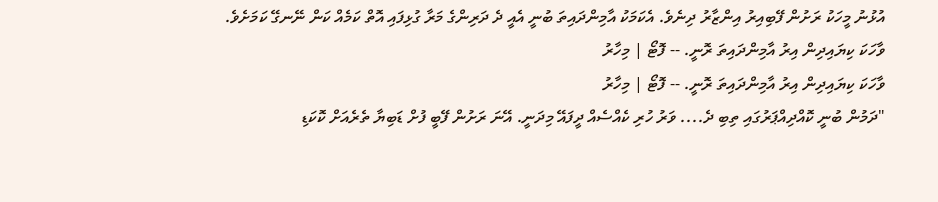އުޅުނު މީހަކު ރަށުން ފޭބިއިރު އިންޒާރު ދިނެވެ. އެކަމަކު އާމިންދައިތަ ބުނީ އެއީ ދެ ދަރިންގެ މަރާ ގުޅިފައި އޮތް ކަމެއް ކަން ނޭނގޭ ކަމަށެވެ.
ވާހަކަ ކިޔައިދިން އިރު އާމިންދައިތަ ރޮނީ. -- ފޮޓޯ | މިހާރު
ވާހަކަ ކިޔައިދިން އިރު އާމިންދައިތަ ރޮނީ. -- ފޮޓޯ | މިހާރު
"ދަމުން ބުނީ ކޮއްދިއްޕަރުގައި ތިބި ދެ.... ވަރު ހުރި ކެއްސެއް ދީފައޭ މިދަނީ. އޭނަ ރަށުން ފޭބީ ފުށް ޑަބިޔާ ތެރެއަށް ކޮކަޑި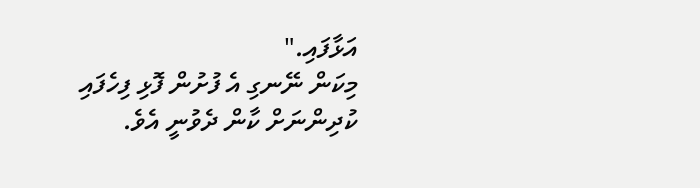އަޅާފައި."
މިކަން ނޭނގި އެ ފުށުން ފޮޅި ފިހެފައި ކުދިންނަށް ކާން ދެވުނީ އެވެ.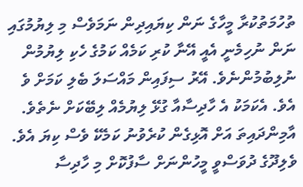ތުހުމަތުކުރާ މީހާގެ ނަން ކިޔައިދިން ނަމަވެސް މި ލިޔުމުގައި ނަން ނުހިމެނީ އެއީ އޭނާ ކުރި ކަމެއް ކަމުގެ ހެކި ލިޔުމުން ނުލިބުމުންނެވެ. އޭރު ސިފައިން މައްސަލަ ބެލި ކަމަށް ވެ އެވެ. އެކަމަކު އެ ހާދިސާއާ ގުޅޭ ލިޔުމެއް ލިބޭކަށް ނެތެވެ.
އާމިންދައިތަ އަށް އޮޅިގެން ކުރެވުނު ކަމެކޭ ވެސް ކިޔަ އެވެ. ވެލިދޫގެ ދުވަސްވީ މީހުންނަށް ސާފުކޮށް މި ހާދިސާ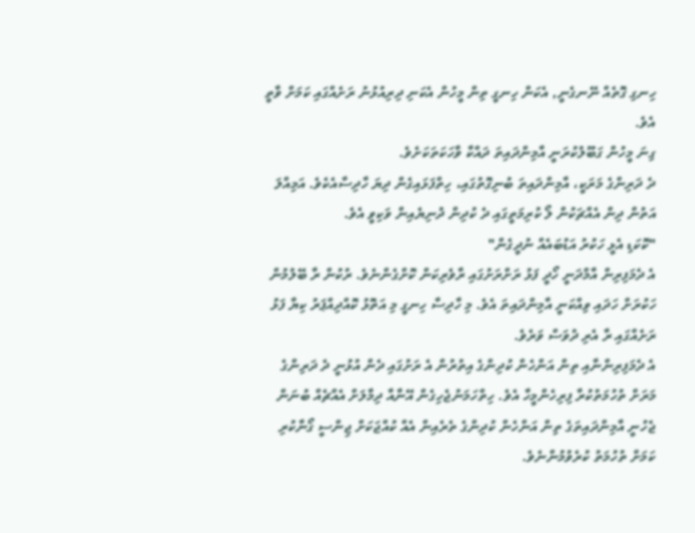ހިނގި ގޮތެއް ނޭނގެނީ, އެކަން ހިނގީ ތިން މީހުން އެކަނި ދިރިއުޅުނު ރަށެއްގައި ކަމަށް ވާތީ އެވެ.
ގިނަ މީހުން ގަބޫލުކުރަނީ އާމިންދައިތަ ދައްކާ ވާހަކަތަކަށެވެ.
ދެ ދަރިންގެ މަރަކީ، އާމިންދައިތަ ބުނިގޮތުގައި، ހިތްފަޅައިގެން ދިޔަ ހާދިސާއެކެވެ. އަމިއްލަ އަތުން ދިން އެއްޗަކުން ލޯ ކުރިމަތީގައި ދެ ކުދިން ދުނިޔެއިން ވަކިވީ އެވެ.
"ކޮކަޑި އެޅީ ހަކުރު އަޑުބައެއް ނުދީގެން"
އެ ދެމަފިރިން އާމްދަނީ ހޯދީ ފަޅު ރަށްރަށުގައި ރާވެރިކަން ކޮށްގެންނެވެ. ރުކުން ރާ ބޭލުމުން ހަކުރަށް ހަދައި ވިއްކަނީ އާމިންދައިތަ އެވެ. މި ހާދިސާ ހިނގީ މި އަތޮޅު ކޮއްދިއްޕަރު ކިޔާ ފަޅު ރަށެއްގައި ރާ އެރި ދުވަސް ވަރެވެ.
އެ ދެމަފިރިންނާއި ތިން އަންހެން ކުދިންގެ އިތުރުން އެ ރަށުގައި ދެން އުޅުނީ ދެ ދަރިންގެ މަރަށް ތުހުމަތުކުރާ ފިރިހެންމީހާ އެވެ. ހިތްހަމަނުޖެހިގެން އޭނާއާ ދިމާލަށް އެއްޗެއް ބުނަން ޖެހުނީ އާމިންދައިތަގެ ތިން އަންހެން ކުދިންގެ ތެރެއިން އެއް ކުއްޖަކަށް ޖިންސީ ގޯނާކުރި ކަމަށް ތުހުމަތު ކުރެވުމުންނެވެ.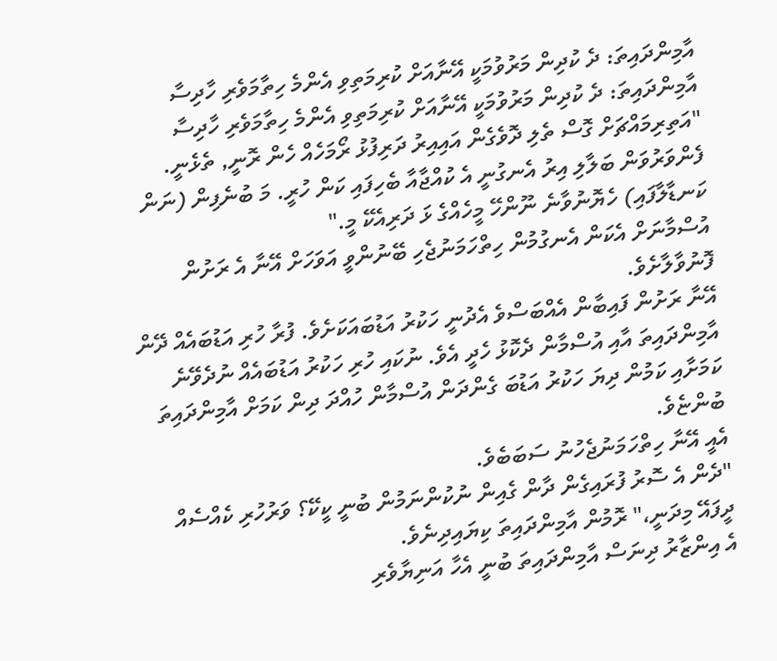އާމިންދައިތަ: ދެ ކުދިން މަރުވުމަކީ އޭނާއަށް ކުރިމަތިވި އެންމެ ހިތާމަވެރި ހާދިސާ
އާމިންދައިތަ: ދެ ކުދިން މަރުވުމަކީ އޭނާއަށް ކުރިމަތިވި އެންމެ ހިތާމަވެރި ހާދިސާ
"އަތިރިމައްޗަށް ގޮސް ތެލި ދޮވެގެން އައިއިރު ދަރިފުޅު ރޯމަހެއް ހެން ރޮނީ, ތެޅެނީ. ފެންވަރުވަން ބަލާލި އިރު އެނގުނީ އެ ކުއްޖާއާ ބެހިފައި ކަން ހުރީ. މަ ބުނެފިން (ނަން ކަނޑާލާފައި) ހެޔޮނުވާނެ ނޫންހޭ މީހެއްގެ ޅަ ދަރިއެކޭ މީ."
އުސްމާނަށް އެކަން އެނގުމުން ހިތްހަމަނުޖެހި ބޭނުންވީ އަވަހަށް އޭނާ އެ ރަށުން ފޮނުވާލާށެވެ.
އޭނާ ރަށުން ފައިބާން އެއްބަސްވެ އެދުނީ ހަކުރު އަޑުބައަކަށެވެ. ފުރާ ހުރި އަޑުބައެއް ދޭން އާމިންދައިތަ އާއި އުސްމާން ދެކޮޅު ހެދީ އެވެ. ނުކައި ހުރި ހަކުރު އަޑުބައެއް ނުދެވޭނެ ކަމަށާއި ކަމުން ދިޔަ ހަކުރު އަޑުބަ ގެންދަން އުސްމާން ހުއްދަ ދިން ކަމަށް އާމިންދައިތަ ބުންޏެވެ.
އެއީ އޭނާ ހިތްހަމަނުޖެހުނު ސަބަބެވެ.
"ދެން އެ ސޮރު ފުރައިގެން ދާން ގެއިން ނުކުންނަމުން ބުނީ ކީކޭ؟ ވަރުހުރި ކެއްސެއް ދީފައޭ މިދަނީ،" ރޮމުން އާމިންދައިތަ ކިޔައިދިނެވެ.
އެ އިންޒާރު ދިނަސް އާމިންދައިތަ ބުނީ އެހާ އަނިޔާވެރި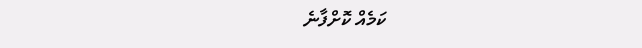ކަމެއް ކޮށްފާނެ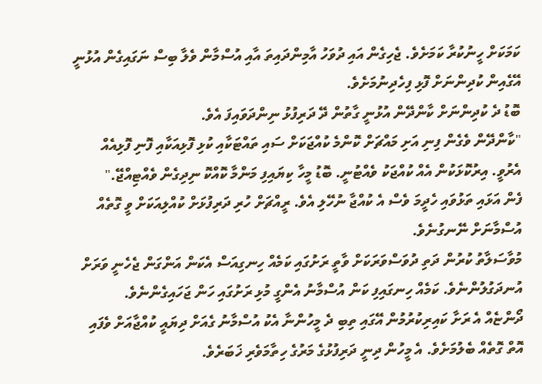ކަމަކަށް ހީނުކުރާ ކަމަށެވެ. ޖެހިގެން އައި ދުވަހު އާމިންދައިތަ އާއި އުސްމާން ވެލާ ބިސް ނަގައިގެން އުޅުނީ އޭގެއިން ކުދިންނަށް ފޮޅި ފިހެދިނުމަށެވެ.
ބޮޑު ދެ ކުދިންނަށް ކާންދޭން އުޅުނީ ގާތުން ދޭ ދަރިފުޅު ނިންދަވައިފަ އެވެ.
"ކާންދޭން ވެގެން ފިނި އަށި މައްޗަށް ކޮންމެ ކުއްޖަކަށް ސައި ތައްޓަކާއި ކުޅި ފޮޅިއަކާއި ފޮނި ފޮޅިއެއް އެރުވީ. އިރުކޮޅަކުން އެއް ކުއްޖަކު ވެއްޓުނީ. ބޮޑު މީހާ ކިޔައިފި މަންމާ ކޮއްކޮ ނިދިގެން ވެއްޓިއްޖޭ."
ފެން އަޅައި ތަޅުވައި ހެދީމަ ވެސް އެ ކުއްޖާ ނުހޭލި އެވެ. ރީއްޗަށް ހުރި ދަރިފުޅަށް ކުއްލިއަކަށް ވީ ގޮތެއް އުސްމާނަށް ނޭނގުނެވެ.
މުވާސަލާތު ކުރުން ދަތި ދުވަސްވަރަކަށް ވާތީ ރަށުގައި ކަމެއް ހިނގިއަސް އެކަން އަންގަން ޖެހެނީ ވަރަށް އުނދަގުލުންނެވެ. ކަމެއް ހިނގައިފި ކަން އުސްމާނު އެންގީ މުޅި ރަށުގައި ހަން ޖަހައިގެންނެވެ.
ދޯންޏެއް އެ ރަށާ ކައިރިކުރުމުން އޭގައި ތިބި ދެ މީހުންނާ އެކު އުސްމާނު ގެއަށް ދިޔައީ ކުއްޖާއަށް ވެފައި އޮތް ގޮތެއް ބެލުމަށެވެ. އެ މީހުން ދިނީ ދަރިފުޅުގެ މަރުގެ ހިތާމަވެރި ޚަބަރެވެ.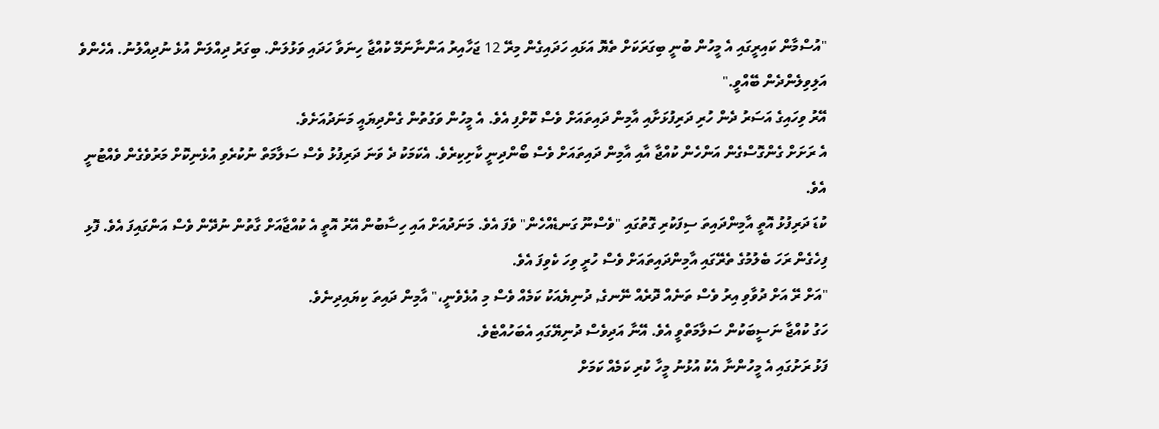"އުސްމާން ކައިރީގައި އެ މީހުން ބުނީ ބިގަރަކަށް ތެޔޮ އަޅައި ހަދައިގެން މިރޭ 12 ޖަހާއިރު އަންނާނަމޭ ކުއްޖާ ހިނަވާ ހަދައި ވަޅުލަން. ބިގަރު ދިއްލަން އުޅެ ނުދިއްލުނު. އެހެންވެ އަލިވިލެންދެން ބޭއްވީ."
އޭރު ވިހައިގެ އަސަރު ދެން ހުރި ދަރިފުޅަށާއި އާމިން ދައިތައަށް ވެސް ކޮށްފި އެވެ. އެ މީހުން ވަގުތުން ގެންދިޔައީ މަނަދުއަށެވެ.
އެ ރަށަށް ގެންގޮސްގެން އަންހެން ކުއްޖާ އާއި އާމިން ދައިތައަށް ވެސް ބޯންދިނީ ކާށިކިރެވެ. އެކަމަކު ދެ ވަނަ ދަރިފުޅު ވެސް ސަލާމަތް ނުކުރެވި އުޅެނިކޮށް މަރުވެގެން ވެއްޓުނީ އެވެ.
ކުޑަ ދަރިފުޅު އޮތީ އާމިންދައިތަ ސިފަކުރި ގޮތުގައި "ވެސްނޫ ގަނޑެއްހެން" ވެފަ އެވެ. މަނަދުއަށް އައި ހިސާބުން އޭރު އޮތީ އެ ކުއްޖާއަށް ގާތުން ނުދޭން ވެސް އަންގައިފަ އެވެ. ފޮޅި ފިހެގެން ރަހަ ބެލުމުގެ ތެރޭގައި އާމިންދައިތައަށް ވެސް ހުރީ ވިހަ ކެވިފަ އެވެ.
"އަށް ރޭ އަށް ދުވާވި އިރު ވެސް ތަނެއް ދޮރެއް ނޭނގެ, ދުނިޔެއަކު ކަމެއް ވެސް މި އުޅެވެނީ،" އާމިން ދައިތަ ކިޔައިދިނެވެ.
ހަގު ކުއްޖާ ނަސީބަކުން ސަލާމަތްވީ އެވެ. އޭނާ އަދިވެސް ދުނިޔޭގައި އެބަހުއްޓެވެ.
ފަޅު ރަށުގައި އެ މީހުންނާ އެކު އުޅުނު މީހާ ކުރި ކަމެއް ކަމަށް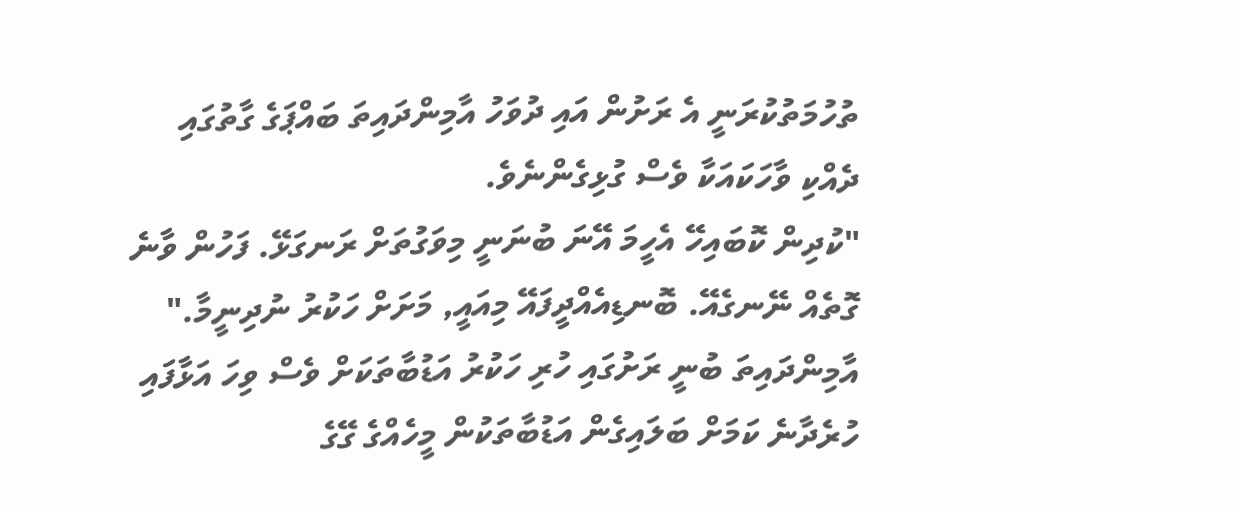ތުހުމަތުކުރަނީ އެ ރަށުން އައި ދުވަހު އާމިންދައިތަ ބައްޕަގެ ގާތުގައި ދެއްކި ވާހަކައަކާ ވެސް ގުޅިގެންނެވެ.
"ކުދިން ކޮބައިހޭ އެހީމަ އޭނަ ބުނަނީ މިވަގުތަށް ރަނގަޅޭ. ފަހުން ވާނެ ގޮތެއް ނޭނގެއޭ. ބޮނޑިއެއްދީފައޭ މިއައީ, މަށަށް ހަކުރު ނުދިނީމާ."
އާމިންދައިތަ ބުނީ ރަށުގައި ހުރި ހަކުރު އަޑުބާތަކަށް ވެސް ވިހަ އަޅާފައި ހުރެދާނެ ކަމަށް ބަލައިގެން އަޑުބާތަކުން މީހެއްގެ ގޭގެ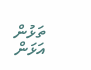ތަޅުން އަޅަން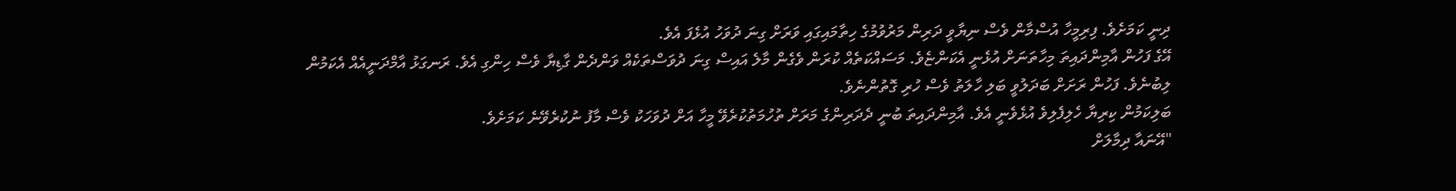ދިނީ ކަމަށެވެ. ފިރިމީހާ އުސްމާން ވެސް ނިޔާވީ ދަރިން މަރުވުމުގެ ހިތާމައިގައި ވަރަށް ގިނަ ދުވަހު އުޅެފަ އެވެ.
އޭގެ ފަހުން އާމިންދައިތަ މިހާތަނަށް އުޅެނީ އެކަންޏެވެ. މަސައްކަތެއް ކުރަން ވެގެން މާލެ އައިސް ގިނަ ދުވަސްތަކެއް ވަންދެން ގާޑިޔާ ވެސް ހިންގި އެވެ. ރަނގަޅު އާމްދަނީއެއް އެކަމުން ލިބުނެވެ. ފަހުން ރަށަށް ބަދަލުވީ ބަލި ހާލަތު ވެސް ހުރި ގޮތުންނެވެ.
ބަލިކަމުން ކިރިޔާ ހެލިފެލިވެ އުޅެވެނީ އެވެ. އާމިންދައިތަ ބުނީ ދެދަރިންގެ މަރަށް ތުހުމަތުކުރެވޭ މީހާ އަށް ދުވަހަކު ވެސް މާފު ނުކުރެވޭނެ ކަމަށެވެ.
"އޭނައާ ދިމާލަށް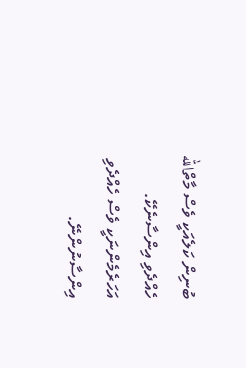ބުނިން ކަލެއަކީ ވެސް މާތްالله ހެއްދެވި އިންސާނެކޭ. އަހަރެމެންނަކީ ވެސް ހެއްދެވި އިންސާނުންނޭ.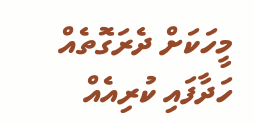މީހަކަށް ދެރަގޮތެއް ހަދާފައި ކުރިއެއް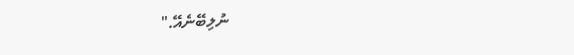ނުލިބޭނެއޭ."